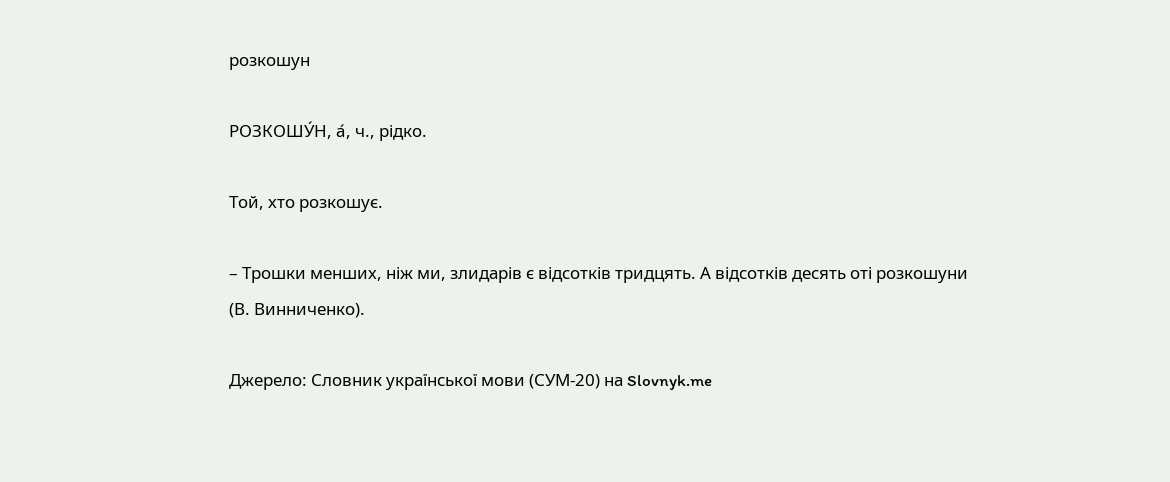розкошун

РОЗКОШУ́Н, а́, ч., рідко.

Той, хто розкошує.

– Трошки менших, ніж ми, злидарів є відсотків тридцять. А відсотків десять оті розкошуни (В. Винниченко).

Джерело: Словник української мови (СУМ-20) на Slovnyk.me